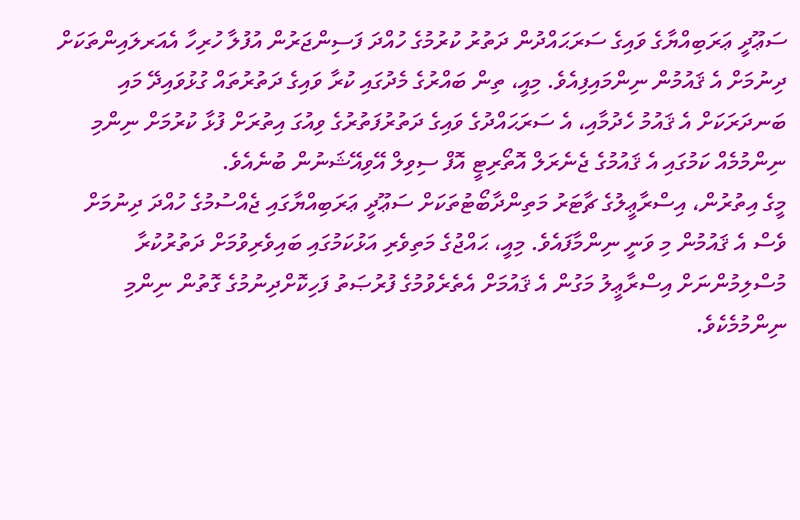ސަޢޫދީ ޢަރަބިއްޔާގެ ވައިގެ ސަރަޙައްދުން ދަތުރު ކުރުމުގެ ހުއްދަ ފަސިންޖަރުން އުފުލާ ހުރިހާ އެއަރލައިންތަކަށް ދިނުމަށް އެ ޤައުމުން ނިންމައިފިއެވެ. މިއީ، ތިން ބައްރުގެ މެދުގައި ކުރާ ވައިގެ ދަތުރުތައް ގުޅުވައިދޭ މައި ބަނދަރަކަށް އެ ޤައުމު ހެދުމާއި، އެ ސަރަޙައްދުގެ ވައިގެ ދަތުރުފަތުރުގެ ވިއުގަ އިތުރަށް ފުޅާ ކުރުމަށް ނިންމި ނިންމުމެއް ކަމުގައި އެ ޤައުމުގެ ޖެނެރަލް އޮތޯރިޓީ އޮފް ސިވިލް އޭވިއޭޝަނުން ބުނެއެވެ.
މީގެ އިތުރުން، އިސްރާޢީލުގެ ޗާޓަރު މަތިންދާބޯޓުތަކަށް ސަޢޫދީ ޢަރަބިއްޔާގައި ޖެއްސުމުގެ ހުއްދަ ދިނުމަށް ވެސް އެ ޤައުމުން މި ވަނީ ނިންމާފައެވެ. މިއީ، ޙައްޖުގެ މަތިވެރި އަޅުކަމުގައި ބައިވެރިވުމަށް ދަތުރުކުރާ މުސްލިމުންނަށް އިސްރާޢީލު މަގުން އެ ޤައުމަށް އެތެރެވުމުގެ ފުރުޞަތު ފަހިކޮށްދިނުމުގެ ގޮތުން ނިންމި ނިންމުމެކެވެ.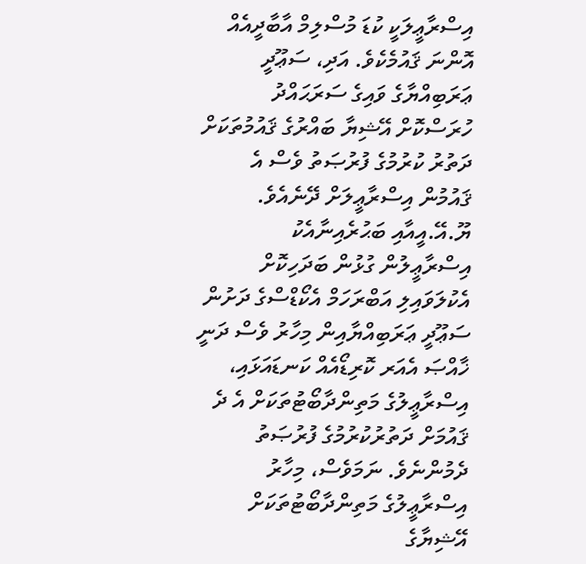އިސްރާޢީލަކީ ކުޑަ މުސްލިމް އާބާދީއެއް އޮންނަ ޤައުމެކެވެ. އަދި، ސަޢޫދީ ޢަރަބިއްޔާގެ ވައިގެ ސަރަޙައްދު ހުރަސްކޮށް އޭޝިޔާ ބައްރުގެ ޤައުމުތަކަށް ދަތުރު ކުރުމުގެ ފުރުޞަތު ވެސް އެ ޤައުމުން އިސްރާޢީލަށް ދޭނެއެވެ.
ޔޫ.އޭ.އީއާއި ބަޙުރެއިނާއެކު އިސްރާޢީލުން ގުޅުން ބަދަހިކޮށް އެކުލަވައިލި އަބްރަހަމް އެކޯޑްސްގެ ދަށުން ސަޢޫދީ ޢަރަބިއްޔާއިން މިހާރު ވެސް ދަނީ ޚާއްޞަ އެއަރ ކޮރިޑޯއެއް ކަނޑައަޅައި، އިސްރާޢީލުގެ މަތިންދާބޯޓުތަކަށް އެ ދެ ޤައުމަށް ދަތުރުކުރުމުގެ ފުރުޞަތު ދެމުންނެވެ. ނަމަވެސް، މިހާރު އިސްރާޢީލުގެ މަތިންދާބޯޓުތަކަށް އޭޝިޔާގެ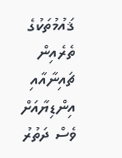ޤައުމުތަކުގެ ތެރެއިން ޗައިނާއާއި އިންޑިޔާއަށް ވެސް ދަތުރު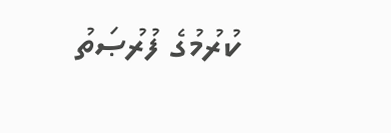ކުރުމުގެ ފުރުޞަތު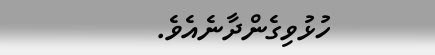ހުޅުވިގެންދާނެއެވެ.